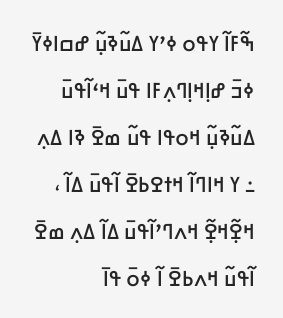ߒ߬ߓߊ߬ ߌߟߋ ߦߴߌ ߡߎ߬ߢߎ߲߬ ߝߛߊߦߌ߫ ߦߏ߫ ߝߊ߲ߞߊ߲ߣߍ߲ߓߊ ߟߎ߫ ߞߵߊ߬ߟߎ߫ ߡߎ߬ߢߎ߲߬ ߞߋߟߊ ߟߎ߬ ߘߐ߫ ߢߊ ߡߍ߲ ߸ ߌ ߞߊߣߊ߬ ߞߙߐߕߐ߫ ߊ߬ߟߎ߫ ߡߊ߬ ، ߞߐ߲߬ߞߐ߲߬ ߞߍߣߴߊ߬ߟߎ߫ ߡߊ߬ ߡߍ߲ ߘߐ߫ ߊ߬ߟߎ߬ ߞߍߕߐ߫ ߊ߬ ߦߋ߫ ߟߊ߫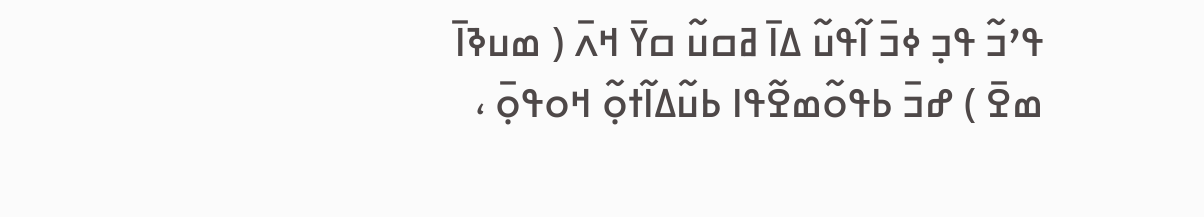ߟߴߏ߬ ߟߏ߲ ߦߏ߫ ߊ߬ߟߎ߬ ߡߊ߫ ߥߛߎ߬ ߛߌ߫ ߞߍ߫ ( ߘߎߢߊ߫ ߘߐ߫ ) ߝߏ߫ ߕߟߋ߬ߘߐ߬ߟߊ ߕߎ߬ߡߊ߬ߙߋ߲߬ ߞߋߟߋ߲߫ ،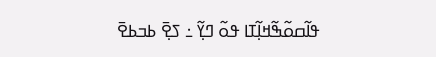ߟߊ߬ߛߋ߬ߒ߬ߞߊ߲߬ߠߊ ߟߋ߬ ߣߌ߲߬ ߸ ߖߐ߲߫ ߕߏߕߐ߫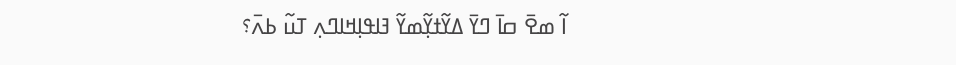ߊ߬ ߘߐ߫ ߛߊ߫ ߣߌ߫ ߡߌ߬ߙߌ߲߬ߘߌ߬ ߔߊߟߊ߲ߞߊߣߍ߲ ߠߎ߬ ߕߍ߫؟